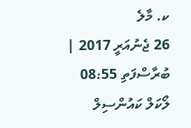ކ. މާލެ
26 ޖެނުއަރީ 2017 | ބުރާސްފަތި 08:55
ލޯކަލް ކައުންސިލް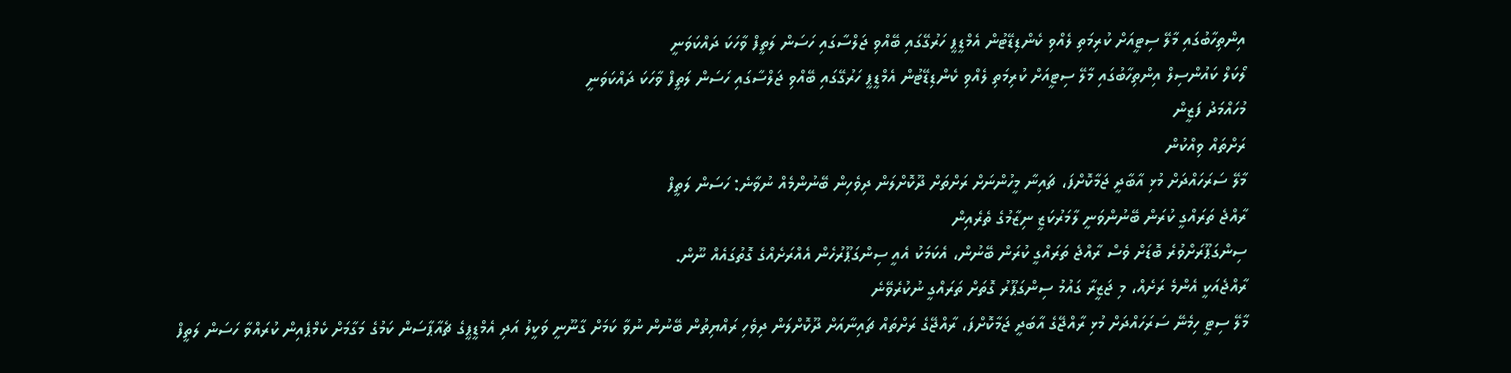އިންތިހާބުގައި މާލޭ ސިޓީއަށް ކުރިމަތި ލެއްވި ކެންޑިޑޭޓުން އެމްޑީޕީ ހަރުގޭގައި ބޭއްވި ޖަލްސާގައި ހަސަން ލަތީފް ވާހަކަ ދައްކަވަނީ
ލޯކަލް ކައުންސިލް އިންތިހާބުގައި މާލޭ ސިޓީއަށް ކުރިމަތި ލެއްވި ކެންޑިޑޭޓުން އެމްޑީޕީ ހަރުގޭގައި ބޭއްވި ޖަލްސާގައި ހަސަން ލަތީފް ވާހަކަ ދައްކަވަނީ
މުހައްމަދު ފަޒީން
ރަށްތައް ވިއްކުން
މާލޭ ސަރަހައްދަށް މުޅި އާބާދީ ޖަމާކޮށްފަ، ޗައިނާ މީހުންނަށް ރަށްތަށް ދޫކޮށްލަން ދިވެހިން ބޭނުންމެއް ނުވާނެ: ހަސަން ލަތީފް
ރާއްޖެ ތަރައްގީ ކުރަން ބޭނުންވަނީ ލާމަރުކަޒީ ނިޒާމުގެ ތެރެއިން
ސިންގަޕޫރަށްވުރެ ބޮޑަށް ވެސް ރާއްޖެ ތަރައްގީ ކުރަން ބޭނުން، އެކަމަކު އެއީ ސިންގަޕޫރުހެން އެއްރަށެއްގެ ގޮތުގައެއް ނޫން.
ރާއްޖެއަކީ އެންމެ ރަށެއް، މި ޖަޒީރާ ގައުމު ސިންގަޕޫރު ގޮތަށް ތަރައްގީ ނުކުރެވޭނެ
މާލޭ ސިޓީ ހިމެނޭ ސަރަހައްދަށް މުޅި ރާއްޖޭގެ އާބަދީ ޖަމާކޮށްފަ، ރާއްޖޭގެ ރަށްތައް ޗައިނާއަށް ދޫކޮށްލަން ދިވެހި ރައްޔިތުން ބޭނުން ނުވާ ކަމަށް ގާނޫނީ ވަކީލު އަދި އެމްޑީޕީގެ ޗެއާޕާސަން ކަމުގެ މަގާމަށް ކެމްޕެއިން ކުރައްވާ ހަސަން ލަތީފް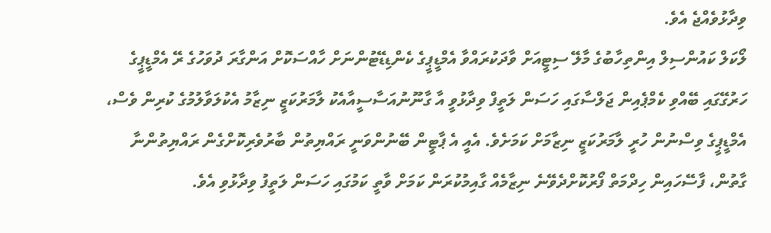ވިދާޅުވެއްޖެ އެވެ.
ލޯކަލް ކައުންސިލް އިންތިހާބުގެ މާލޭ ސިޓީއަށް ވާދަކުރައްވާ އެމްޑީޕީގެ ކެންޑިޑޭޓުންނަށް ހާއްސަކޮށް އަންގާރަ ދުވަހުގެ ރޭ އެމްޑީޕީގެ ހަރުގޭގައި ބޭއްވި ކެމްޕެއިން ޖަލްސާގައި ހަސަން ލަތީފް ވިދާޅުވީ އާ ގާނޫނުއަސާސީއާއެކު ލާމަރުކަޒީ ނިޒާމު އެކުލަވާލުމުގެ ކުރިން ވެސް، އެމްޑީޕީގެ ވިސްނުން ހުރީ ލާމަރުކަޒީ ނިޒާމަށް ކަމަށެވެ. އެއީ އެ ޕާޓީން ބޭނުންވަނީ ރައްޔިތުން ބާރުވެރިކޮށްގެން ރައްޔިތުންނާ ގާތުން، ފާސޭހައިން ހިދްމަތް ފޯރުކޮށްދެވޭނެ ނިޒާމެއް ގާއިމުކުރަން ކަމަށް ވާތީ ކަމުގައި ހަސަން ލަތީފު ވިދާޅުވި އެވެ.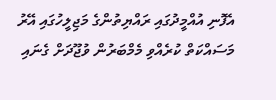އެފޮނި އުއްމީދުގައި ރައްޔިތުންގެ މަޖިލީހުގައި އޭރު މަސައްކަތް ކުރެއްވި މެމްބަރުން ވުޖޫދަށް ގެނައި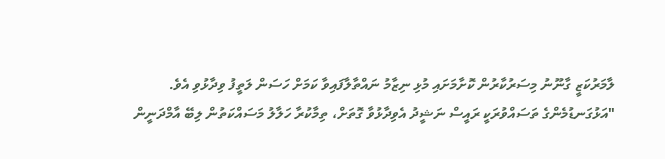ލާމަރުކަޒީ ގާނޫނު މިސަރުކާރުން ކޮށާމަށައި މުޅި ނިޒާމު ނައްތާލާފައިވާ ކަމަށް ހަސަން ލަތީފު ވިދާޅުވި އެވެ.
"އަޅުގަނޑުމެންގެ ތަސައްވުރަކީ ރައީސް ނަޝީދު އެވިދާޅުވާ ގޮތަށް، ތިމާކުރާ ހަލާލު މަސައްކަތުން ލިބޭ އާމްދަނީން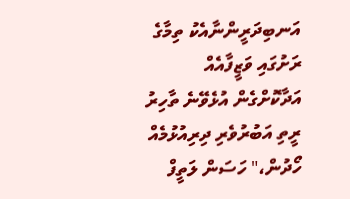އަނބިދަރީންނާއެކު ތިމާގެ ރަށުގައި ވަޒީފާއެއް އަދާކޮށްގެން އުޅެވޭނެ ތާހިރު ރީތި އަބުރުވެރި ދިރިއުޅުމެއް ހޯދުން،" ހަސަން ލަތީފް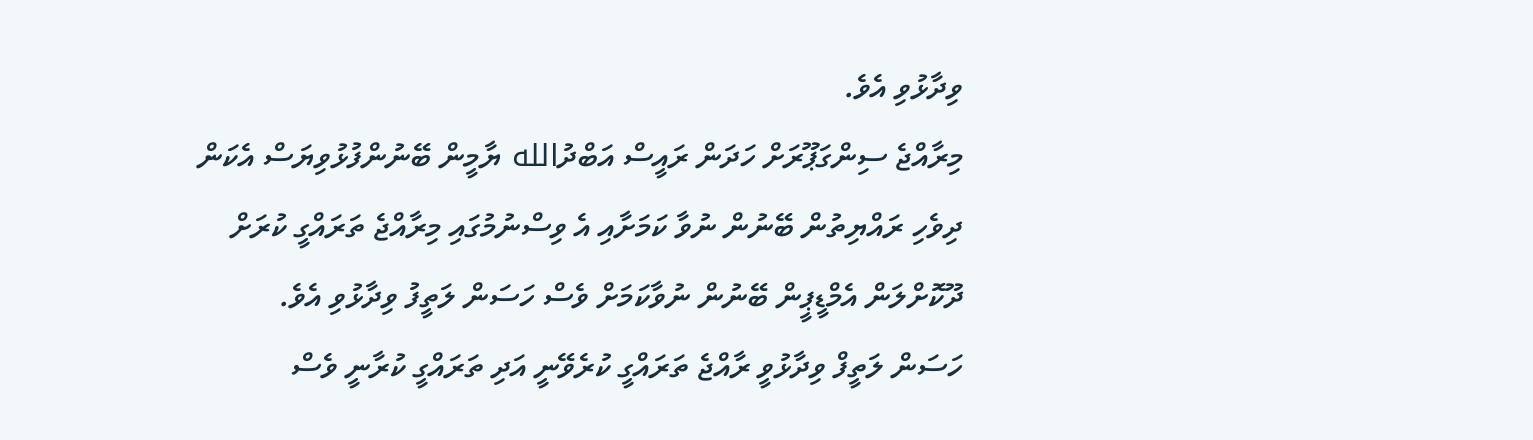ވިދާޅުވި އެވެ.
މިރާއްޖެ ސިންގަޕޫރަށް ހަދަން ރައީސް އަބްދުالله ޔާމީން ބޭނުންފުޅުވިޔަސް އެކަން ދިވެހި ރައްޔިތުން ބޭނުން ނުވާ ކަމަށާއި އެ ވިސްނުމުގައި މިރާއްޖެ ތަރައްގީ ކުރަށް ދޫކޮށްލަން އެމްޑީޕީން ބޭނުން ނުވާކަމަށް ވެސް ހަސަން ލަތީފު ވިދާޅުވި އެވެ.
ހަސަން ލަތީފް ވިދާޅުވީ ރާއްޖެ ތަރައްގީ ކުރެވޭނީ އަދި ތަރައްގީ ކުރާނީ ވެސް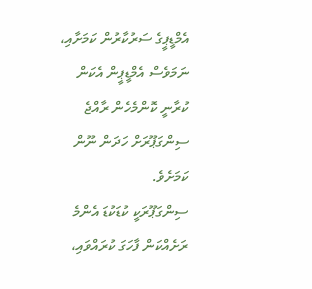އެމްޑީޕީގެ ސަރުކާރުން ކަމަށާއި، ނަމަވެސް އެމްޑީޕީން އެކަން ކުރާނީ ކޮންމެހެން ރާއްޖެ ސިންގަޕޫރަށް ހަދަން ނޫން ކަމަށެވެ.
ސިންގަޕޫރަކީ ކުޑަކުޑަ އެންމެ ރަށެއްކަން ފާހަގަ ކުރައްވައި،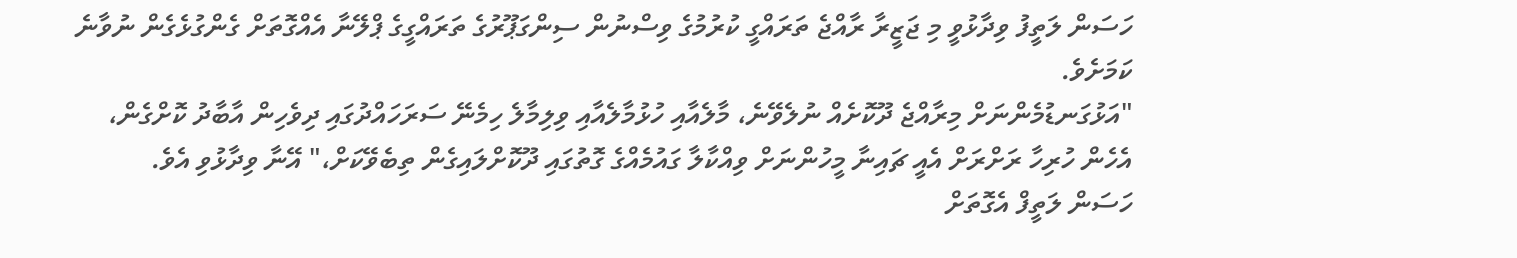ހަސަން ލަތީފު ވިދާޅުވީ މި ޖަޒީރާ ރާއްޖެ ތަރައްގީ ކުރުމުގެ ވިސްނުން ސިންގަޕޫރުގެ ތަރައްގީގެ ޕްލޭނާ އެއްގޮތަށް ގެންގުޅެގެން ނުވާނެ ކަމަށެވެ.
"އަޅުގަނޑުމެންނަށް މިރާއްޖެ ދޫކޮށެއް ނުލެވޭނެ، މާލެއާއި ހުޅުމާލެއާއި ވިލިމާލެ ހިމެނޭ ސަރަހައްދުގައި ދިވެހިން އާބާދު ކޮށްގެން، އެހެން ހުރިހާ ރަށްރަށް އެއީ ޗައިނާ މީހުންނަށް ވިއްކާލާ ގައުމެއްގެ ގޮތުގައި ދޫކޮށްލައިގެން ތިބެވޭކަށް،" އޭނާ ވިދާޅުވި އެވެ.
ހަސަން ލަތީފް އެގޮތަށް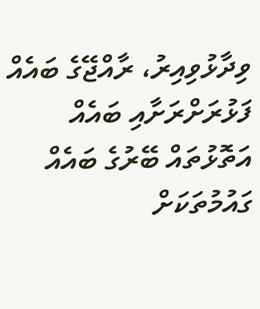ވިދާޅުވިއިރު، ރާއްޖޭގެ ބައެއް ފަޅުރަށްރަށާއި ބައެއް އަތޮޅުތައް ބޭރުގެ ބައެއް ގައުމުތަކަށް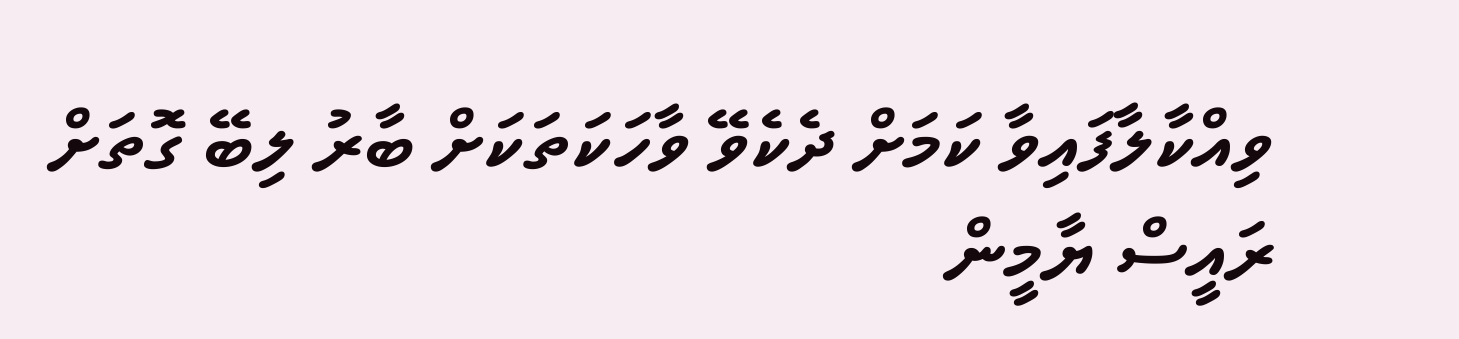ވިއްކާލާފައިވާ ކަމަށް ދެކެވޭ ވާހަކަތަކަށް ބާރު ލިބޭ ގޮތަށް ރައީސް ޔާމީން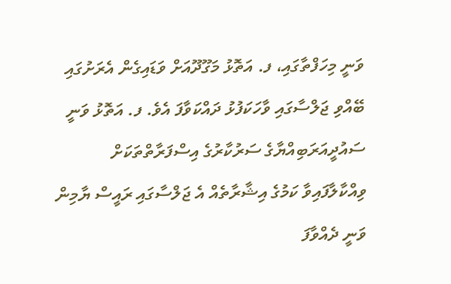ވަނީ މިހަފްތާގައި، ފ. އަތޮޅު މަގޫދޫއަށް ވަޑައިގެން އެރަށުގައި ބޭއްވި ޖަލްސާގައި ވާހަކަފުޅު ދައްކަވާފަ އެވެ. ފ. އަތޮޅު ވަނީ ސައުދީއަރަބިއްޔާގެ ސަރުކާރުގެ އިސްފަރާތްތަކަށް ވިއްކާލާފައިވާ ކަމުގެ އިޝާރާތެއް އެ ޖަލްސާގައި ރައީސް ޔާމިން ވަނީ ދެއްވާފަ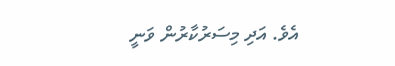އެވެ. އަދި މިސަރުކާރުން ވަނީ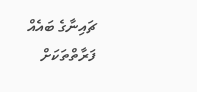ޗައިނާގެ ބައެއް ފަރާތްތަކަށް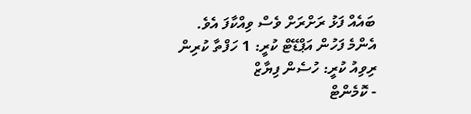ބައެއް ފަޅު ރަށްރަށް ވެސް ވިއްކާފަ އެވެ.
އެންމެ ފަހުން އަޕްޑޭޓް ކުރީ: 1 ހަފްތާ ކުރިން
ރިވިއު ކުރީ: ހުސެން ފިޔާޒް
- ކޮމެންޓް